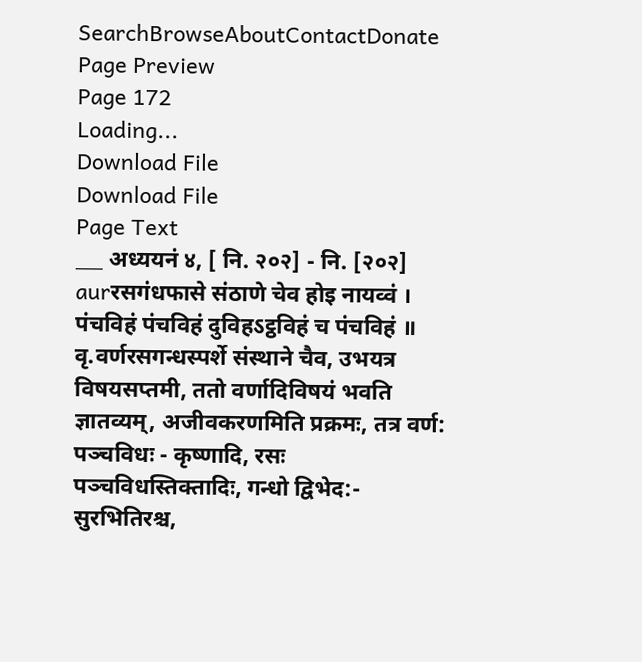SearchBrowseAboutContactDonate
Page Preview
Page 172
Loading...
Download File
Download File
Page Text
___ अध्ययनं ४, [ नि. २०२] - नि. [२०२] aurरसगंधफासे संठाणे चेव होइ नायव्वं । पंचविहं पंचविहं दुविहऽट्ठविहं च पंचविहं ॥ वृ.वर्णरसगन्धस्पर्शे संस्थाने चैव, उभयत्र विषयसप्तमी, ततो वर्णादिविषयं भवति ज्ञातव्यम्, अजीवकरणमिति प्रक्रमः, तत्र वर्ण: पञ्चविधः - कृष्णादि, रसः पञ्चविधस्तिक्तादिः, गन्धो द्विभेद:- सुरभितिरश्च,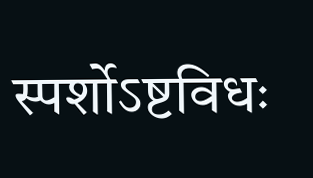स्पर्शोऽष्टविधः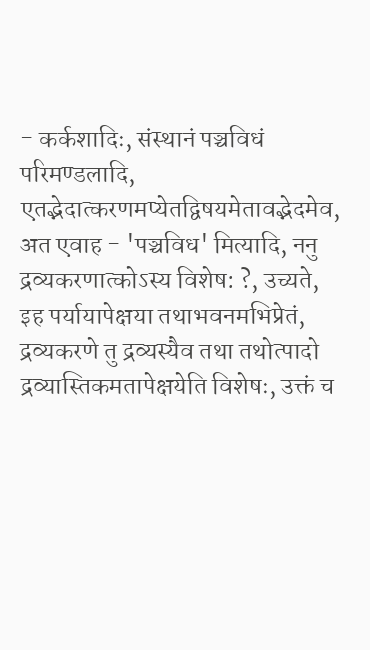- कर्कशादिः, संस्थानं पञ्चविधं परिमण्डलादि, एतद्भेदात्करणमप्येतद्विषयमेतावद्भेदमेव, अत एवाह - 'पञ्चविध' मित्यादि, ननु द्रव्यकरणात्कोऽस्य विशेष: ?, उच्यते, इह पर्यायापेक्षया तथाभवनमभिप्रेतं, द्रव्यकरणे तु द्रव्यस्यैव तथा तथोत्पादो द्रव्यास्तिकमतापेक्षयेति विशेषः, उक्तं च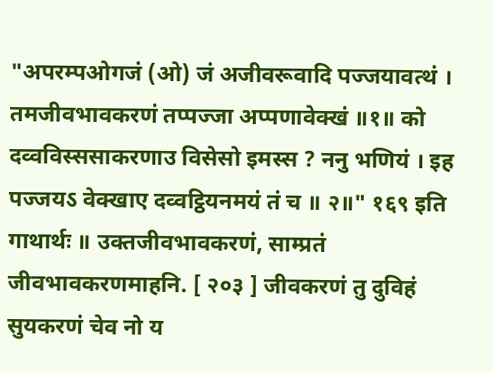"अपरम्पओगजं (ओ) जं अजीवरूवादि पज्जयावत्थं । तमजीवभावकरणं तप्पज्जा अप्पणावेक्खं ॥१॥ को दव्वविस्ससाकरणाउ विसेसो इमस्स ? ननु भणियं । इह पज्जयऽ वेक्खाए दव्वट्ठियनमयं तं च ॥ २॥" १६९ इति गाथार्थः ॥ उक्तजीवभावकरणं, साम्प्रतं जीवभावकरणमाहनि. [ २०३ ] जीवकरणं तु दुविहं सुयकरणं चेव नो य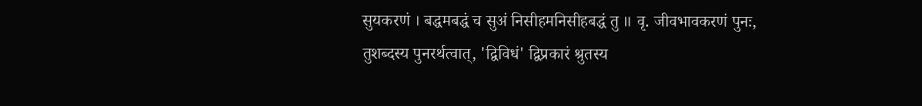सुयकरणं । बद्धमबद्धं च सुअं निसीहमनिसीहबद्धं तु ॥ वृ. जीवभावकरणं पुनः, तुशब्दस्य पुनरर्थत्वात्, 'द्विविधं' द्विप्रकारं श्रुतस्य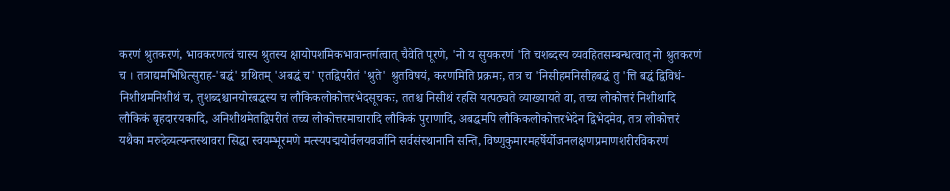करणं श्रुतकरणं, भावकरणत्वं चास्य श्रुतस्य क्षायोपशमिकभावान्तर्गत्वात् चैवेति पूरणे, 'नो य सुयकरणं 'ति चशब्दस्य व्यवहितसम्बन्धत्वात् नो श्रुतकरणं च । तत्राद्यमभिधित्सुराह-'बद्धं' ग्रथितम् 'अबद्धं च' एतद्विपरीतं 'श्रुते' श्रुतविषयं, करणमिति प्रक्रमः, तत्र च 'निसीहमनिसीहबद्धं तु 'त्ति बद्धं द्विविधं-निशीथमनिशीथं च, तुशब्दश्चानयोरबद्धस्य च लौकिकलोकोत्तरभेदसूचकः, ततश्च निसीथं रहसि यत्पठ्यते व्याख्यायते वा, तच्च लोकोत्तरं निशीथादि लौकिकं बृहदारयकादि, अनिशीथमेतद्विपरीतं तच्च लोकोत्तरमाचारादि लौकिकं पुराणादि, अबद्धमपि लौकिकलोकोत्तरभेदेन द्विभेदमेव, तत्र लोकोत्तरं यथैका मरुदेव्यत्यन्तस्थावरा सिद्धा स्वयम्भूरमणे मत्स्यपद्मयोर्वलयवर्जानि सर्वसंस्थानानि सन्ति, विष्णुकुमारमहर्षेर्योजनलक्षणप्रमाणशरीरविकरणं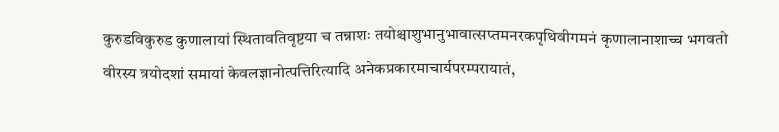कुरुडविकुरुड कुणालायां स्थितावतिवृष्टया च तन्नाशः तयोश्चाशुभानुभावात्सप्तमनरकपृथिवीगमनं कृणालानाशाच्च भगवतो वीरस्य त्रयोदशां समायां केवलज्ञानोत्पत्तिरित्यादि अनेकप्रकारमाचार्यपरम्परायातं,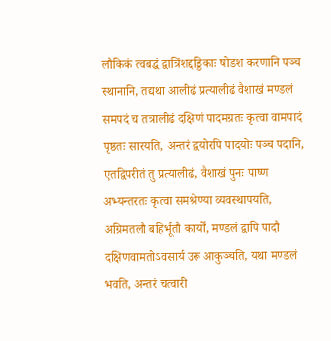लौकिकं त्वबद्धं द्वात्रिंशद्दड्डिकाः षोडश करणानि पञ्च स्थानानि, तद्यथा आलीढं प्रत्यालीढं वैशाखं मण्डलं समपदं च तत्रालीढं दक्षिणं पादमग्रतः कृत्वा वामपादं पृष्ठतः सारयति, अन्तरं द्वयोरपि पादयोः पञ्च पदानि, एतद्विपरीतं तु प्रत्यालीढं, वैशाखं पुनः पाष्ण अभ्यन्तरतः कृत्वा समश्रेण्या व्यवस्थापयति, अग्रिमतलौ बहिर्भूतौ कार्यों, मण्डलं द्वापि पादौ दक्षिणवामतोऽवसार्य उरू आकुञ्चति, यथा मण्डलं भवति, अन्तरं चत्वारी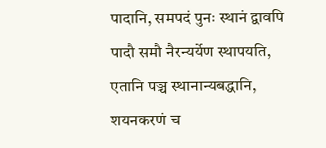पादानि, समपदं पुनः स्थानं द्वावपि पादौ समौ नैरन्यर्येण स्थापयति, एतानि पञ्च स्थानान्यबद्धानि, शयनकरणं च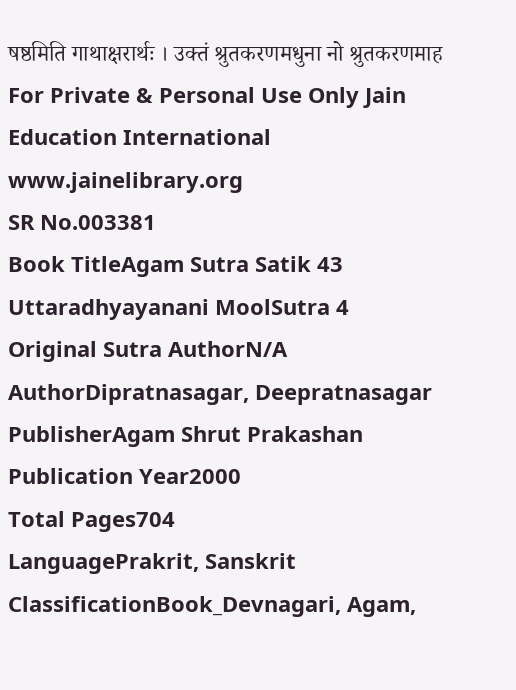षष्ठमिति गाथाक्षरार्थः । उक्तं श्रुतकरणमधुना नो श्रुतकरणमाह For Private & Personal Use Only Jain Education International www.jainelibrary.org
SR No.003381
Book TitleAgam Sutra Satik 43 Uttaradhyayanani MoolSutra 4
Original Sutra AuthorN/A
AuthorDipratnasagar, Deepratnasagar
PublisherAgam Shrut Prakashan
Publication Year2000
Total Pages704
LanguagePrakrit, Sanskrit
ClassificationBook_Devnagari, Agam,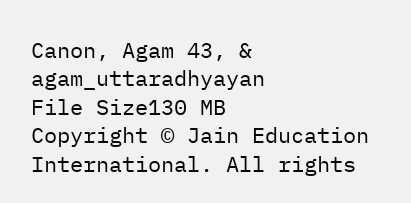Canon, Agam 43, & agam_uttaradhyayan
File Size130 MB
Copyright © Jain Education International. All rights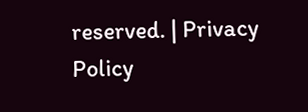reserved. | Privacy Policy